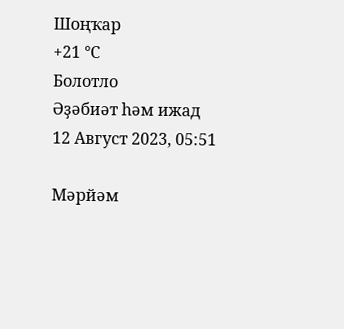Шоңҡар
+21 °С
Болотло
Әҙәбиәт һәм ижад
12 Август 2023, 05:51

Мәрйәм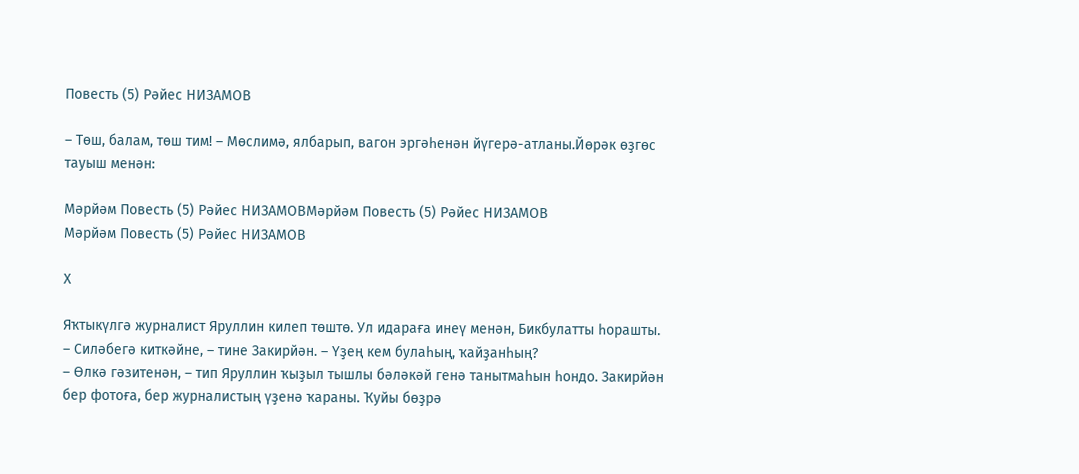Повесть (5) Рәйес НИЗАМОВ

– Төш, балам, төш тим! – Мөслимә, ялбарып, вагон эргәһенән йүгерә-атланы.Йөрәк өҙгөс тауыш менән:

Мәрйәм Повесть (5) Рәйес НИЗАМОВМәрйәм Повесть (5) Рәйес НИЗАМОВ
Мәрйәм Повесть (5) Рәйес НИЗАМОВ

Х

Яҡтыкүлгә журналист Яруллин килеп төштө. Ул идараға инеү менән, Бикбулатты һорашты.
– Силәбегә киткәйне, – тине Закирйән. – Үҙең кем булаһың, ҡайҙанһың?
– Өлкә гәзитенән, – тип Яруллин ҡыҙыл тышлы бәләкәй генә танытмаһын һондо. Закирйән бер фотоға, бер журналистың үҙенә ҡараны. Ҡуйы бөҙрә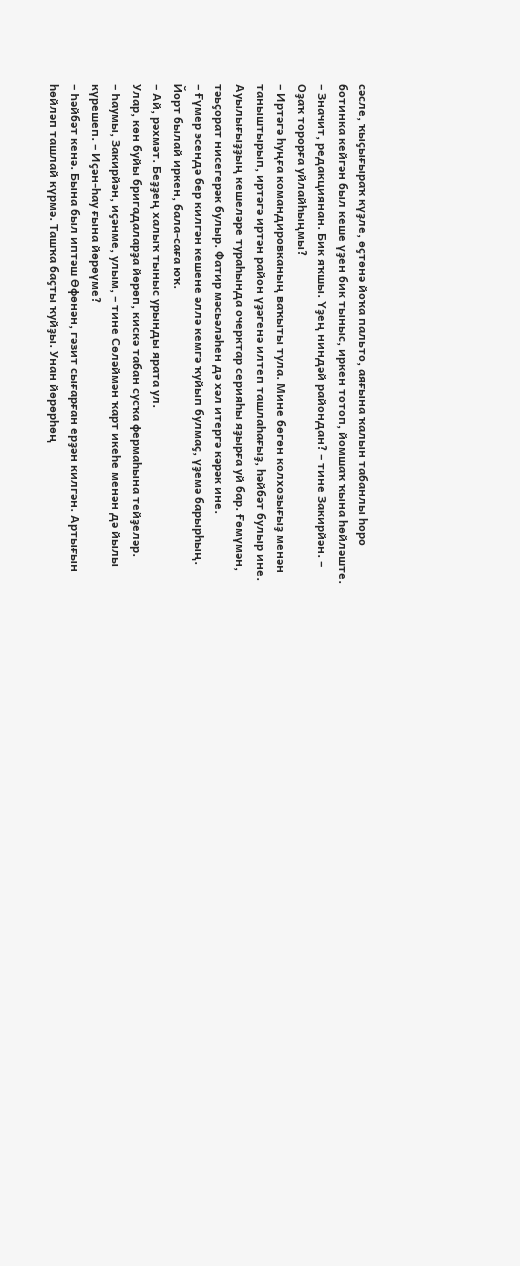сәсле, ҡыҫығыраҡ күҙле, өҫтөнә йоҡа пальто, аяғына ҡалын табанлы һоро ботинка кейгән был кеше үҙен бик тыныс, иркен тотоп, йомшаҡ ҡына һөйләште.
– Значит, редакциянан. Бик яҡшы. Үҙең ниндәй райондан? – тине Закирйән. – Оҙаҡ торорға уйлайһыңмы?
– Иртәгә һуңға командировканың ваҡыты тула. Мине бөгөн колхозығыҙ менән таныштырып, иртәгә иртән район үҙәгенә илтеп ташлаһағыҙ, һәйбәт булыр ине. Ауылығыҙҙың кешеләре тураһында очерктар серияһы яҙырға уй бар. Ғөмүмән, тәьҫорат нисегерәк булыр. Фатир мәсьәләһен дә хәл итергә кәрәк ине.
– Ғүмер эсендә бер килгән кешене әллә кемгә ҡуйып булмаҫ, үҙемә барырһың. Йорт былай иркен, бала-саға юҡ.
– Ай, рәхмәт. Беҙҙең халыҡ тыныс урынды ярата ул.
Улар, көн буйы бригадаларҙа йөрөп, кискә табан сусҡа фермаһына тейҙеләр.
– Һаумы, Закирйән, иҫәнме, улым, – тине Сөләймән ҡарт икеһе менән дә йылы күрешеп. – Иҫән-һау ғына йөрөүме?
– Һәйбәт кенә. Бына был иптәш Өфөнән, гәзит сығарған ерҙән килгән. Артығын һөйләп ташлай күрмә. Ташҡа баҫты ҡуйҙы. Унан йөрөрһөң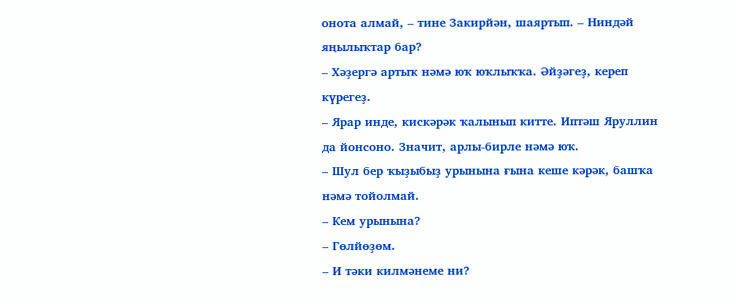онота алмай, – тине Закирйән, шаяртып. – Ниндәй яңылыҡтар бар?
– Хәҙергә артыҡ нәмә юҡ юҡлыҡҡа. Әйҙәгеҙ, кереп күрегеҙ.
– Ярар инде, кискәрәк ҡалынып китте. Иптәш Яруллин да йонсоно. Значит, арлы-бирле нәмә юҡ.
– Шул бер ҡыҙыбыҙ урынына ғына кеше кәрәк, башҡа нәмә тойолмай.
– Кем урынына?
– Гөлйөҙөм.
– И тәки килмәнеме ни?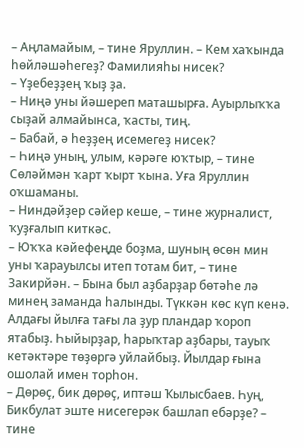– Аңламайым, – тине Яруллин. – Кем хаҡында һөйләшәһегеҙ? Фамилияһы нисек?
– Үҙебеҙҙең ҡыҙ ҙа.
– Ниңә уны йәшереп маташырға. Ауырлыҡҡа сыҙай алмайынса, ҡасты, тиң.
– Бабай, ә һеҙҙең исемегеҙ нисек?
– Һиңә уның, улым, кәрәге юҡтыр, – тине Сөләймән ҡарт ҡырт ҡына. Уға Яруллин оҡшаманы.
– Ниндәйҙер сәйер кеше, – тине журналист, ҡуҙғалып киткәс.
– Юҡҡа кәйефеңде боҙма, шуның өсөн мин уны ҡарауылсы итеп тотам бит, – тине Закирйән. – Бына был аҙбарҙар бөтәһе лә минең заманда һалынды. Түккән көс күп кенә. Алдағы йылға тағы ла ҙур пландар ҡороп ятабыҙ. Һыйырҙар, һарыҡтар аҙбары, тауыҡ кетәктәре төҙөргә уйлайбыҙ. Йылдар ғына ошолай имен торһон.
– Дөрөҫ, бик дөрөҫ, иптәш Ҡылысбаев. Һуң, Бикбулат эште нисегерәк башлап ебәрҙе? – тине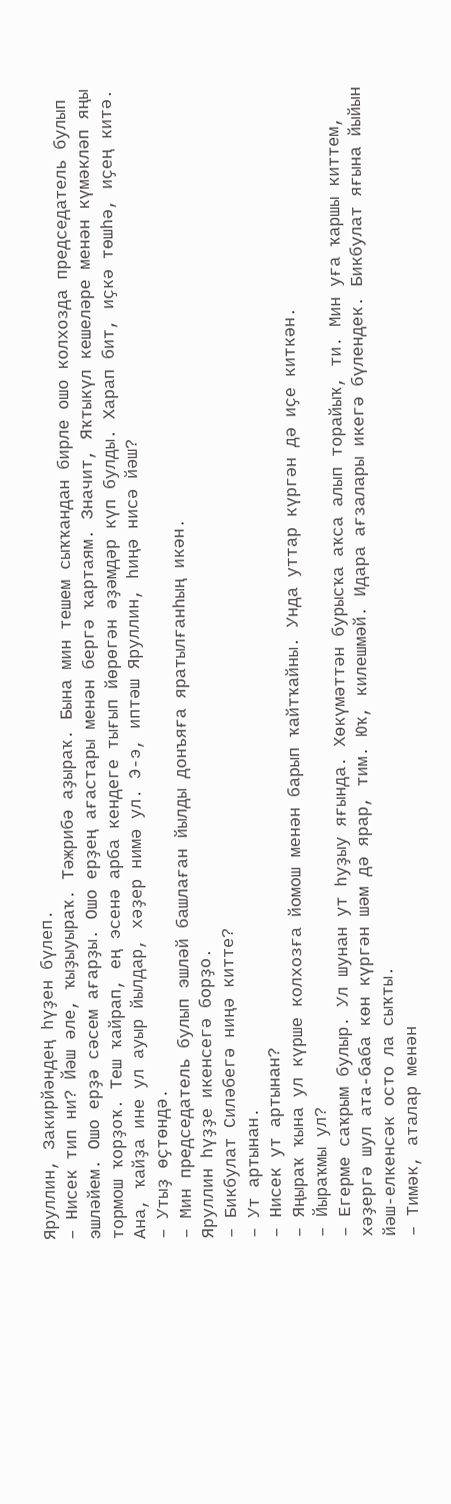Яруллин, Закирйәндең һүҙен бүлеп.
– Нисек тип ни? Йәш әле, ҡыҙыуыраҡ. Тәжрибә аҙыраҡ. Бына мин тешем сыҡҡандан бирле ошо колхозда председатель булып эшләйем. Ошо ерҙә сәсем ағарҙы. Ошо ерҙең ағастары менән бергә ҡартаям. Значит, Яҡтыкүл кешеләре менән күмәкләп яңы тормош ҡорҙоҡ. Теш ҡайрап, ең эсенә арба кендеге тығып йөрөгән әҙәмдәр күп булды. Харап бит, иҫкә төшһә, иҫең китә. Ана, ҡайҙа ине ул ауыр йылдар, хәҙер нимә ул. Э-э, иптәш Яруллин, һиңә нисә йәш?
– Утыҙ өҫтөндә.
– Мин председатель булып эшләй башлаған йылды донъяға яратылғанһың икән.
Яруллин һүҙҙе икенсегә борҙо.
– Бикбулат Силәбегә ниңә китте?
– Ут артынан.
– Нисек ут артынан?
– Яңыраҡ ҡына ул күрше колхозға йомош менән барып ҡайтҡайны. Унда уттар күргән дә иҫе киткән.
– Йыраҡмы ул?
– Егерме саҡрым булыр. Ул шунан ут һуҙыу яғында. Хөкүмәттән бурысҡа аҡса алып торайыҡ, ти. Мин уға ҡаршы киттем, хәҙергә шул ата-баба көн күргән шәм дә ярар, тим. Юҡ, килешмәй. Идара ағзалары икегә бүлендек. Бикбулат яғына йыйын йәш-елкенсәк осто ла сыҡты.
– Тимәк, аталар менән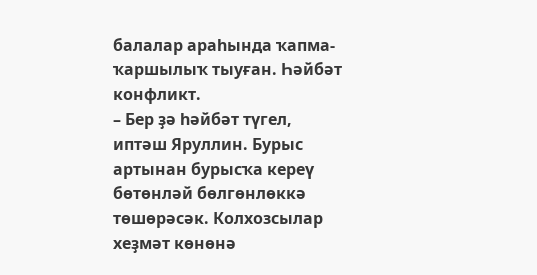балалар араһында ҡапма-ҡаршылыҡ тыуған. Һәйбәт конфликт.
– Бер ҙә һәйбәт түгел, иптәш Яруллин. Бурыс артынан бурысҡа кереү бөтөнләй бөлгөнлөккә төшөрәсәк. Колхозсылар хеҙмәт көнөнә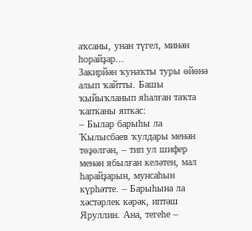аҡсаны, унан түгел, минән һорайҙар...
Закирйән ҡунаҡты туры өйөнә алып ҡайтты. Башы ҡыйыҡланып яһалған таҡта ҡапҡаны япҡас:
– Былар барыһы ла Ҡылысбаев ҡулдары менән төҙөлгән, – тип ул шифер менән ябылған келәтен, мал һарайҙарын, мунсаһын күрһәтте. – Барыһына ла хәстәрлек кәрәк, иптәш Яруллин. Ана, тегеһе –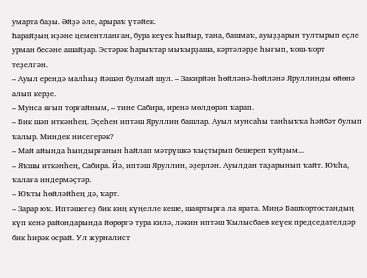умарта баҙы. Әйҙә әле, арыраҡ үтәйек.
Һарайҙың иҙәне цементланған, бура кеүек һыйыр, тана, башмаҡ, ауыҙҙарын тултырып еҫле урман бесәне ашайҙар. Эстәрәк һарыҡтар мыҡырҙаша, кәртәләрҙе һығып, ҡош-ҡорт теҙелгән.
– Ауыл ерендә малһыҙ йәшәп булмай шул. – Закирйән һөйләнә-һөйләнә Яруллинды өйөнә алып керҙе.
– Мунса яғып торғайным, – тине Сабира, иренә мөлдөрәп ҡарап.
– Бик шәп иткәнһең. Эҫеһен иптәш Яруллин башлар. Ауыл мунсаһы танһыҡҡа һәйбәт булып ҡалыр. Миндек нисегерәк?
– Май айында һындырғанын һайлап мәтрүшкә ҡыҫтырып бешереп ҡуйҙым...
– Яҡшы иткәнһең, Сабира. Йә, иптәш Яруллин, әҙерлән. Ауылдан таҙарынып ҡайт. Юҡһа, ҡалаға индермәҫтәр.
– Юҡты һөйләйһең дә, ҡарт.
– Зарар юҡ. Иптәшегеҙ бик киң күңелле кеше, шаяртырға ла ярата. Миңә Башҡортостандың күп кенә райондарында йөрөргә тура килә, ләкин иптәш Ҡылысбаев кеүек председателдәр бик һирәк осрай. Ул журналист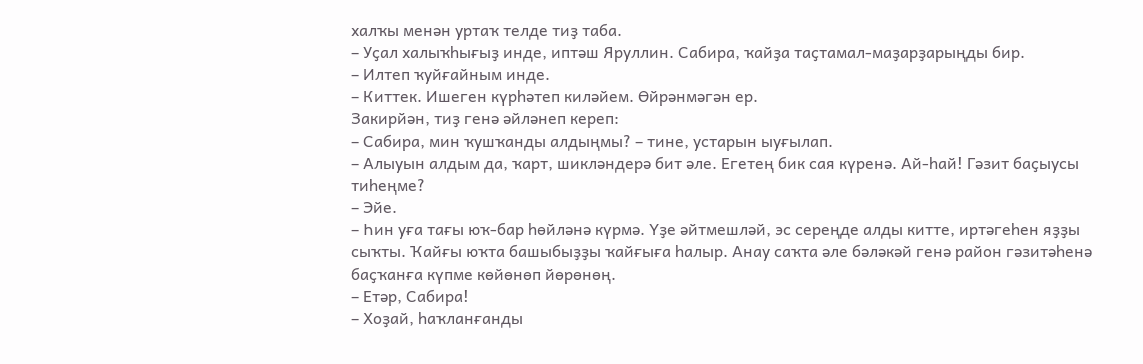халҡы менән уртаҡ телде тиҙ таба.
– Уҫал халыҡһығыҙ инде, иптәш Яруллин. Сабира, ҡайҙа таҫтамал-маҙарҙарыңды бир.
– Илтеп ҡуйғайным инде.
– Киттек. Ишеген күрһәтеп киләйем. Өйрәнмәгән ер.
Закирйән, тиҙ генә әйләнеп кереп:
– Сабира, мин ҡушҡанды алдыңмы? – тине, устарын ыуғылап.
– Алыуын алдым да, ҡарт, шикләндерә бит әле. Егетең бик сая күренә. Ай-һай! Гәзит баҫыусы тиһеңме?
– Эйе.
– Һин уға тағы юҡ-бар һөйләнә күрмә. Үҙе әйтмешләй, эс сереңде алды китте, иртәгеһен яҙҙы сыҡты. Ҡайғы юҡта башыбыҙҙы ҡайғыға һалыр. Анау саҡта әле бәләкәй генә район гәзитәһенә баҫҡанға күпме көйөнөп йөрөнөң.
– Етәр, Сабира!
– Хоҙай, һаҡланғанды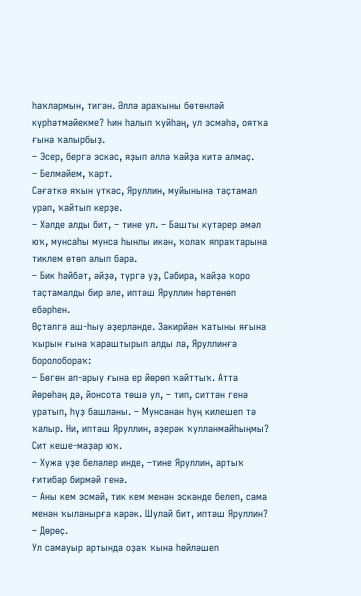һаҡлармын, тигән. Әллә араҡыны бөтөнләй күрһәтмәйекме? Һин һалып ҡуйһаң, ул эсмәһә, оятҡа ғына ҡалырбыҙ.
– Эсер, бергә эскәс, яҙып әллә ҡайҙа китә алмаҫ.
– Белмәйем, ҡарт.
Сәғәткә яҡын үткәс, Яруллин, муйынына таҫтамал урап, ҡайтып керҙе.
– Хәлде алды бит, – тине ул. – Башты күтәрер әмәл юҡ, мунсаһы мунса һынлы икән, ҡолаҡ япраҡтарына тиклем өтөп алып бара.
– Бик һәйбәт, әйҙә, түргә уҙ, Сабира, ҡайҙа ҡоро таҫтамалды бир әле, иптәш Яруллин һөртөнөп ебәрһен.
Өҫтәлгә аш-һыу әҙерләнде. Закирйән ҡатыны яғына ҡырын ғына ҡараштырып алды ла, Яруллинға боролобораҡ:
– Бөгөн ап-арыу ғына ер йөрөп ҡайттыҡ. Атта йөрөһәң дә, йонсота төшә ул, – тип, ситтән генә уратып, һүҙ башланы. – Мунсанан һуң килешеп тә ҡалыр. Ни, иптәш Яруллин, әҙерәк ҡулланмайһыңмы? Сит кеше-маҙар юҡ.
– Хужа үҙе беләлер инде, –тине Яруллин, артыҡ ғитибар бирмәй генә.
– Аны кем эсмәй, тик кем менән эскәнде белеп, сама менән ҡыланырға кәрәк. Шулай бит, иптәш Яруллин?
– Дөрөҫ.
Ул самауыр артында оҙаҡ ҡына һөйләшеп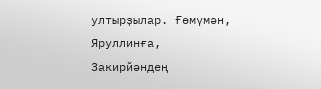ултырҙылар. Ғөмүмән, Яруллинға, Закирйәндең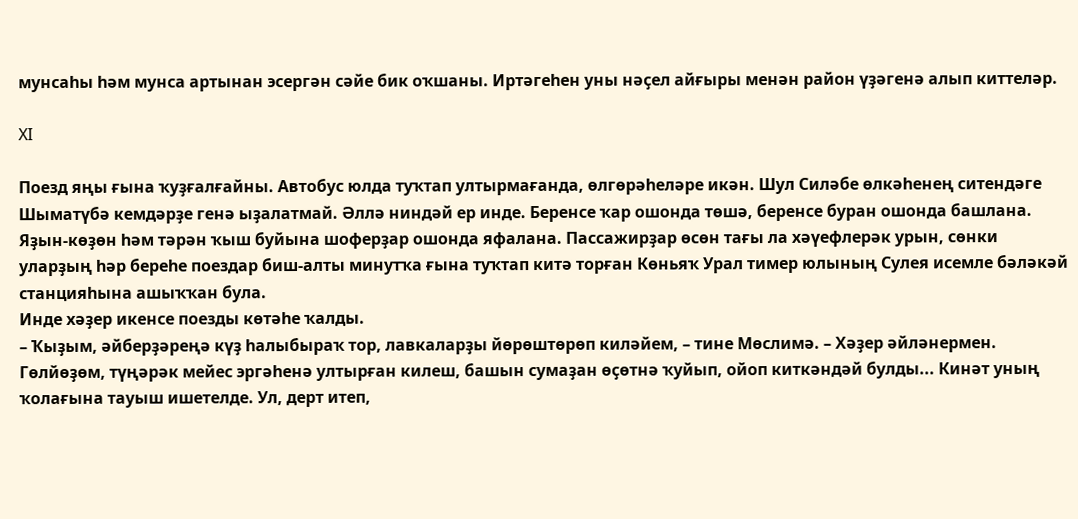мунсаһы һәм мунса артынан эсергән сәйе бик оҡшаны. Иртәгеһен уны нәҫел айғыры менән район үҙәгенә алып киттеләр.

XI

Поезд яңы ғына ҡуҙғалғайны. Автобус юлда туҡтап ултырмағанда, өлгөрәһеләре икән. Шул Силәбе өлкәһенең ситендәге Шыматүбә кемдәрҙе генә ыҙалатмай. Әллә ниндәй ер инде. Беренсе ҡар ошонда төшә, беренсе буран ошонда башлана. Яҙын-көҙөн һәм тәрән ҡыш буйына шоферҙар ошонда яфалана. Пассажирҙар өсөн тағы ла хәүефлерәк урын, сөнки уларҙың һәр береһе поездар биш-алты минутҡа ғына туҡтап китә торған Көньяҡ Урал тимер юлының Сулея исемле бәләкәй станцияһына ашыҡҡан була.
Инде хәҙер икенсе поезды көтәһе ҡалды.
– Ҡыҙым, әйберҙәреңә күҙ һалыбыраҡ тор, лавкаларҙы йөрөштөрөп киләйем, – тине Мөслимә. – Хәҙер әйләнермен.
Гөлйөҙөм, түңәрәк мейес эргәһенә ултырған килеш, башын сумаҙан өҫөтнә ҡуйып, ойоп киткәндәй булды... Кинәт уның ҡолағына тауыш ишетелде. Ул, дерт итеп,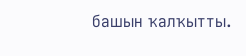башын ҡалҡытты.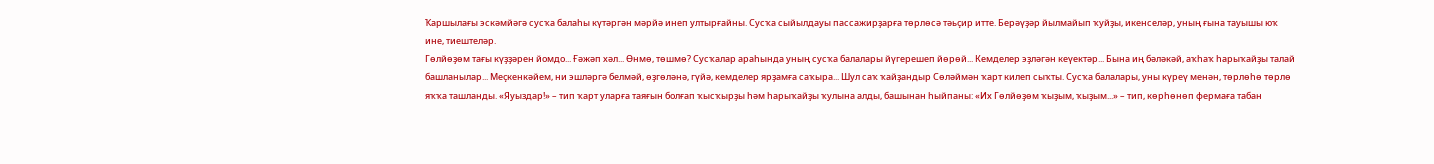Ҡаршылағы эскәмйәгә сусҡа балаһы күтәргән мәрйә инеп ултырғайны. Сусҡа сыйылдауы пассажирҙарға төрлөсә тәьҫир итте. Берәүҙәр йылмайып ҡуйҙы, икенселәр, уның ғына тауышы юҡ ине, тиештеләр.
Гөлйөҙөм тағы күҙҙәрен йомдо... Ғәжәп хәл... Өнмө, төшмө? Сусҡалар араһында уның сусҡа балалары йүгерешеп йөрөй... Кемделер эҙләгән кеүектәр... Бына иң бәләкәй, аҡһаҡ һарыҡайҙы талай башланылар... Меҫкенкәйем, ни эшләргә белмәй, өҙгөләнә, гүйә, кемделер ярҙамға саҡыра... Шул саҡ ҡайҙандыр Сөләймән ҡарт килеп сыҡты. Сусҡа балалары, уны күреү менән, төрлөһө төрлө яҡҡа ташланды. «Яуыздар!» – тип ҡарт уларға таяғын болғап ҡысҡырҙы һәм һарыҡайҙы ҡулына алды, башынан һыйпаны: «Их Гөлйөҙөм ҡыҙым, ҡыҙым...» – тип, көрһөнөп фермаға табан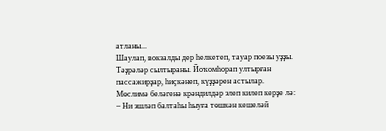атланы...
Шаулап, вокзалды дер һелкетеп, тауар поезы уҙҙы. Тәҙрәләр сылтыраны. Йоҡомһорап ултырған пассажирҙар, һиҫкәнеп, күҙҙәрен астылар.
Мөслимә беләгенә крәндилдәр элеп килеп керҙе лә:
– Ни эшләп балтаһы һыуға төшкән кешеләй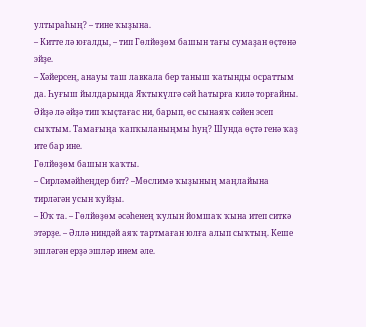ултыраһың? – тине ҡыҙына.
– Китте лә юғалды, – тип Гөлйөҙөм башын тағы сумаҙан өҫтөнә эйҙе.
– Хәйерсең, анауы таш лавкала бер таныш ҡатынды осраттым да. Һуғыш йылдарында Яҡтыкүлгә сәй һатырға килә торғайны. Әйҙә лә әйҙә тип ҡыҫтағас ни, барып, өс сынаяҡ сәйен эсеп сыҡтым. Тамағыңа ҡапҡыланыңмы һуң? Шунда өҫтә генә ҡаҙ ите бар ине.
Гөлйөҙөм башын ҡаҡты.
– Сирләмәйһеңдер бит? –Мөслимә ҡыҙының маңлайына тирләгән усын ҡуйҙы.
– Юҡ та. – Гөлйөҙөм әсәһенең ҡулын йомшаҡ ҡына итеп ситкә этәрҙе. – Әллә ниндәй аяҡ тартмаған юлға алып сыҡтың. Кеше эшләгән ерҙә эшләр инем әле.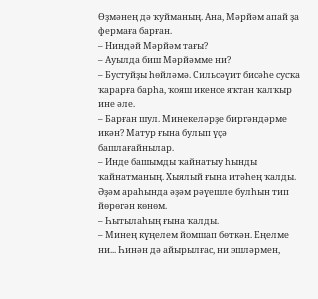Өҙмәнең дә ҡуйманың. Ана, Мәрйәм апай ҙа фермаға барған.
– Ниндәй Мәрйәм тағы?
– Ауылда биш Мәрйәмме ни?
– Бустуйҙы һөйләмә. Сильсәүит бисәһе сусҡа ҡарарға барһа, ҡояш икенсе яҡтан ҡалҡыр ине әле.
– Барған шул. Минекеләрҙе биргәндәрме икән? Матур ғына булып үҫә башлағайнылар.
– Инде башымды ҡайнатыу һынды ҡайнатманың. Хыялый ғына итәһең ҡалды. Әҙәм араһында әҙәм рәүешле булһын тип йөрөгән көнөм.
– Һытылаһың ғына ҡалды.
– Минең күңелем йомшап бөткән. Еңелме ни... Һинән дә айырылғас, ни эшләрмен,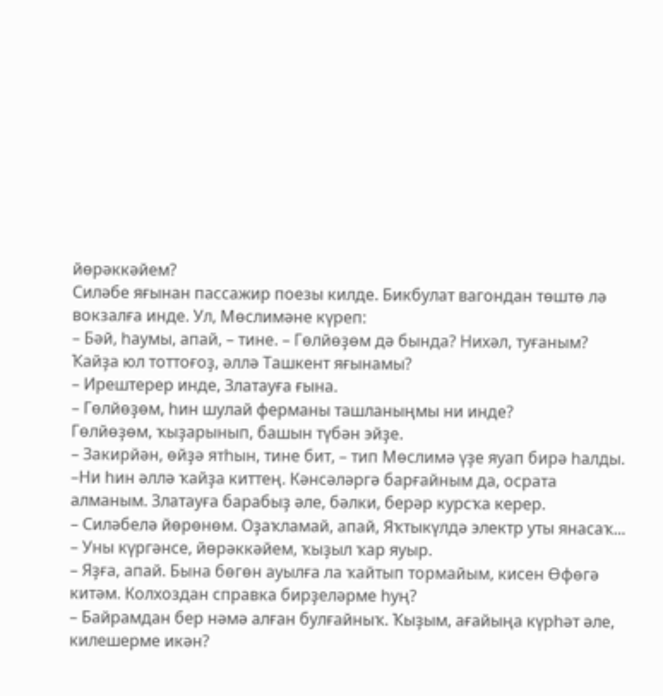йөрәккәйем?
Силәбе яғынан пассажир поезы килде. Бикбулат вагондан төштө лә вокзалға инде. Ул, Мөслимәне күреп:
– Бәй, һаумы, апай, – тине. – Гөлйөҙөм дә бында? Нихәл, туғаным? Ҡайҙа юл тоттоғоҙ, әллә Ташкент яғынамы?
– Ирештерер инде, Златауға ғына.
– Гөлйөҙөм, һин шулай ферманы ташланыңмы ни инде?
Гөлйөҙөм, ҡыҙарынып, башын түбән эйҙе.
– Закирйән, өйҙә ятһын, тине бит, – тип Мөслимә үҙе яуап бирә һалды. –Ни һин әллә ҡайҙа киттең. Кәнсәләргә барғайным да, осрата алманым. Златауға барабыҙ әле, бәлки, берәр курсҡа керер.
– Силәбелә йөрөнөм. Оҙаҡламай, апай, Яҡтыкүлдә электр уты янасаҡ...
– Уны күргәнсе, йөрәккәйем, ҡыҙыл ҡар яуыр.
– Яҙға, апай. Бына бөгөн ауылға ла ҡайтып тормайым, кисен Өфөгә китәм. Колхоздан справка бирҙеләрме һуң?
– Байрамдан бер нәмә алған булғайныҡ. Ҡыҙым, ағайыңа күрһәт әле, килешерме икән?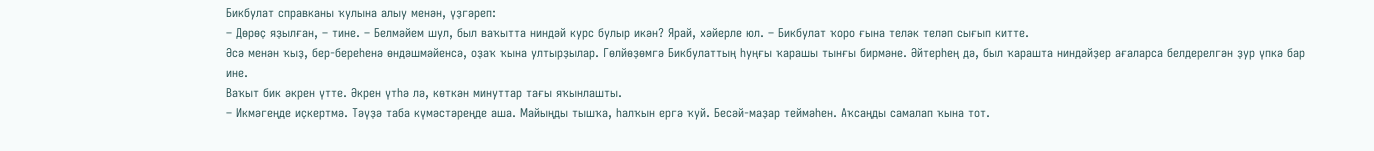Бикбулат справканы ҡулына алыу менән, үҙгәреп:
– Дөрөҫ яҙылған, – тине. – Белмәйем шул, был ваҡытта ниндәй курс булыр икән? Ярай, хәйерле юл. – Бикбулат ҡоро ғына теләк теләп сығып китте.
Әсә менән ҡыҙ, бер-береһенә өндәшмәйенсә, оҙаҡ ҡына ултырҙылар. Гөлйөҙөмгә Бикбулаттың һуңғы ҡарашы тынғы бирмәне. Әйтерһең дә, был ҡарашта ниндәйҙер ағаларса белдерелгән ҙур үпкә бар ине.
Ваҡыт бик әкрен үтте. Әкрен үтһә лә, көткән минуттар тағы яҡынлашты.
– Икмәгеңде иҫкертмә. Тәүҙә таба күмәстәреңде аша. Майыңды тышҡа, һалҡын ергә ҡуй. Бесәй-маҙар теймәһен. Аҡсаңды самалап ҡына тот.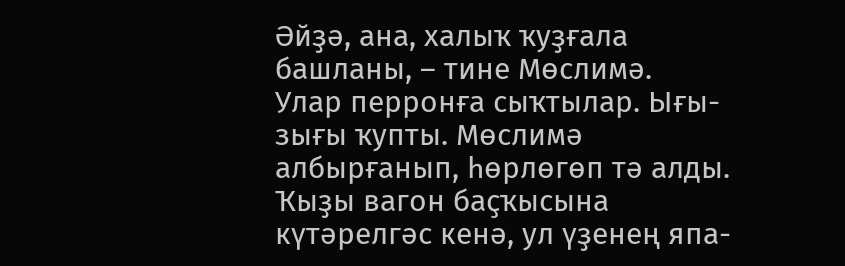Әйҙә, ана, халыҡ ҡуҙғала башланы, – тине Мөслимә.
Улар перронға сыҡтылар. Ығы-зығы ҡупты. Мөслимә албырғанып, һөрлөгөп тә алды. Ҡыҙы вагон баҫҡысына күтәрелгәс кенә, ул үҙенең япа-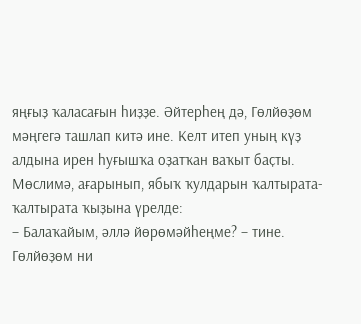яңғыҙ ҡаласағын һиҙҙе. Әйтерһең дә, Гөлйөҙөм мәңгегә ташлап китә ине. Келт итеп уның күҙ алдына ирен һуғышҡа оҙатҡан ваҡыт баҫты. Мөслимә, ағарынып, ябыҡ ҡулдарын ҡалтырата-ҡалтырата ҡыҙына үрелде:
– Балаҡайым, әллә йөрөмәйһеңме? – тине.
Гөлйөҙөм ни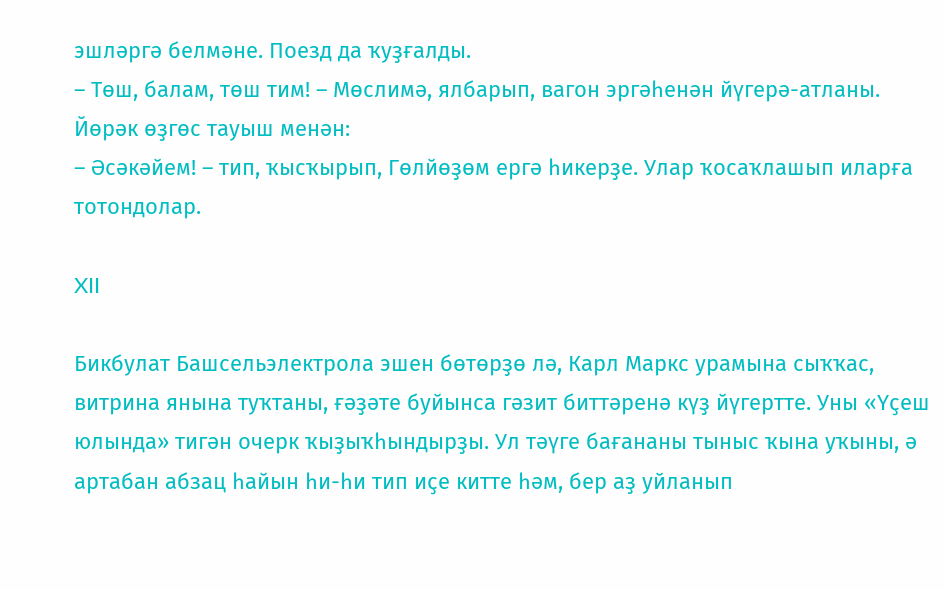эшләргә белмәне. Поезд да ҡуҙғалды.
– Төш, балам, төш тим! – Мөслимә, ялбарып, вагон эргәһенән йүгерә-атланы.
Йөрәк өҙгөс тауыш менән:
– Әсәкәйем! – тип, ҡысҡырып, Гөлйөҙөм ергә һикерҙе. Улар ҡосаҡлашып иларға тотондолар.

XII

Бикбулат Башсельэлектрола эшен бөтөрҙө лә, Карл Маркс урамына сыҡҡас, витрина янына туҡтаны, ғәҙәте буйынса гәзит биттәренә күҙ йүгертте. Уны «Үҫеш юлында» тигән очерк ҡыҙыҡһындырҙы. Ул тәүге бағананы тыныс ҡына уҡыны, ә артабан абзац һайын һи-һи тип иҫе китте һәм, бер аҙ уйланып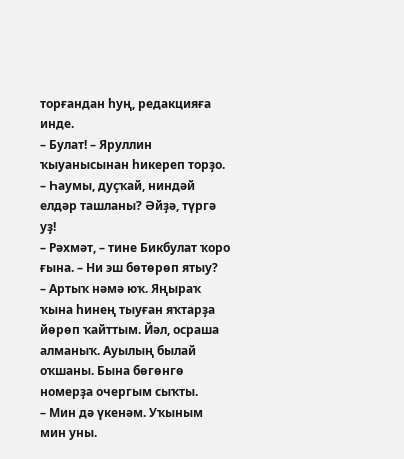торғандан һуң, редакцияға инде.
– Булат! – Яруллин ҡыуанысынан һикереп торҙо. – Һаумы, дуҫҡай, ниндәй елдәр ташланы? Әйҙә, түргә уҙ!
– Рәхмәт, – тине Бикбулат ҡоро ғына. – Ни эш бөтөрөп ятыу?
– Артыҡ нәмә юҡ. Яңыраҡ ҡына һинең тыуған яҡтарҙа йөрөп ҡайттым. Йәл, осраша алманыҡ. Ауылың былай оҡшаны. Бына бөгөнгө номерҙа очергым сыҡты.
– Мин дә үкенәм. Уҡыным мин уны.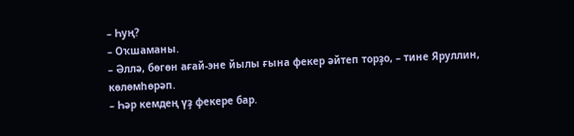– Һуң?
– Оҡшаманы.
– Әллә, бөгөн ағай-эне йылы ғына фекер әйтеп торҙо, – тине Яруллин, көлөмһөрәп.
– Һәр кемдең үҙ фекере бар.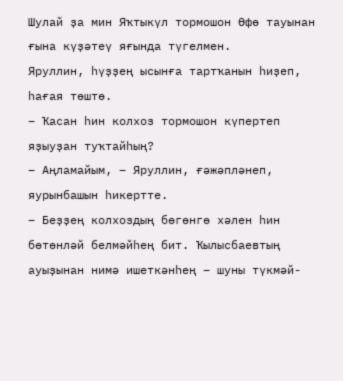Шулай ҙа мин Яҡтыкүл тормошон Өфө тауынан ғына күҙәтеү яғында түгелмен.
Яруллин, һүҙҙең ысынға тартҡанын һиҙеп, һағая төштө.
– Ҡасан һин колхоз тормошон күпертеп яҙыуҙан туҡтайһың?
– Аңламайым, – Яруллин, ғәжәпләнеп, яурынбашын һикертте.
– Беҙҙең колхоздың бөгөнгө хәлен һин бөтөнләй белмәйһең бит. Ҡылысбаевтың ауыҙынан нимә ишеткәнһең – шуны түкмәй-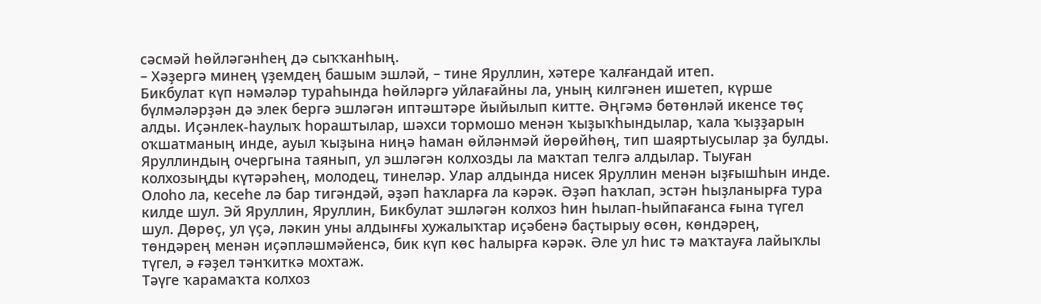сәсмәй һөйләгәнһең дә сыҡҡанһың.
– Хәҙергә минең үҙемдең башым эшләй, – тине Яруллин, хәтере ҡалғандай итеп.
Бикбулат күп нәмәләр тураһында һөйләргә уйлағайны ла, уның килгәнен ишетеп, күрше бүлмәләрҙән дә элек бергә эшләгән иптәштәре йыйылып китте. Әңгәмә бөтөнләй икенсе төҫ алды. Иҫәнлек-һаулыҡ һораштылар, шәхси тормошо менән ҡыҙыҡһындылар, ҡала ҡыҙҙарын оҡшатманың инде, ауыл ҡыҙына ниңә һаман өйләнмәй йөрөйһөң, тип шаяртыусылар ҙа булды. Яруллиндың очергына таянып, ул эшләгән колхозды ла маҡтап телгә алдылар. Тыуған колхозыңды күтәрәһең, молодец, тинеләр. Улар алдында нисек Яруллин менән ыҙғышһын инде. Олоһо ла, кесеһе лә бар тигәндәй, әҙәп һаҡларға ла кәрәк. Әҙәп һаҡлап, эстән һыҙланырға тура килде шул. Эй Яруллин, Яруллин, Бикбулат эшләгән колхоз һин һылап-һыйпағанса ғына түгел шул. Дөрөҫ, ул үҫә, ләкин уны алдынғы хужалыҡтар иҫәбенә баҫтырыу өсөн, көндәрең, төндәрең менән иҫәпләшмәйенсә, бик күп көс һалырға кәрәк. Әле ул һис тә маҡтауға лайыҡлы түгел, ә ғәҙел тәнҡиткә мохтаж.
Тәүге ҡарамаҡта колхоз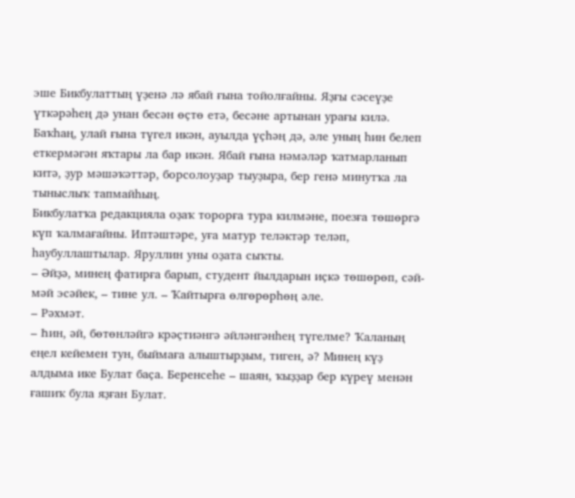эше Бикбулаттың үҙенә лә ябай ғына тойолғайны. Яҙғы сәсеүҙе үткәрәһең дә унан бесән өҫтө етә, бесәне артынан урағы килә. Баҡһаң, улай ғына түгел икән, ауылда үҫһәң дә, әле уның һин белеп еткермәгән яҡтары ла бар икән. Ябай ғына нәмәләр ҡатмарланып китә, ҙур мәшәҡәттәр, борсолоуҙар тыуҙыра, бер генә минутҡа ла тыныслыҡ тапмайһың.
Бикбулатҡа редакцияла оҙаҡ торорға тура килмәне, поезға төшөргә күп ҡалмағайны. Иптәштәре, уға матур теләктәр теләп, һаубуллаштылар. Яруллин уны оҙата сыҡты.
– Әйҙә, минең фатирға барып, студент йылдарын иҫкә төшөрөп, сәй-мәй эсәйек, – тине ул. – Ҡайтырға өлгөрөрһөң әле.
– Рәхмәт.
– Һин, әй, бөтөнләйгә крәҫтиәнгә әйләнгәнһең түгелме? Ҡаланың еңел кейемен тун, быймаға алыштырҙым, тиген, ә? Минең күҙ алдыма ике Булат баҫа. Беренсеһе – шаян, ҡыҙҙар бер күреү менән ғашиҡ була яҙған Булат.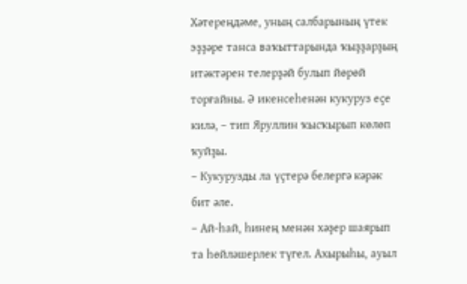Хәтереңдәме, уның салбарының үтек эҙҙәре танса ваҡыттарында ҡыҙҙарҙың итәктәрен телерҙәй булып йөрөй торғайны. Ә икенсеһенән кукуруз еҫе килә, – тип Яруллин ҡысҡырып көлөп ҡуйҙы.
– Кукурузды ла үҫтерә белергә кәрәк бит әле.
– Ай-һай, һинең менән хәҙер шаярып та һөйләшерлек түгел. Ахырыһы, ауыл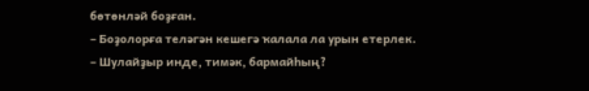бөтөнләй боҙған.
– Боҙолорға теләгән кешегә ҡалала ла урын етерлек.
– Шулайҙыр инде, тимәк, бармайһың?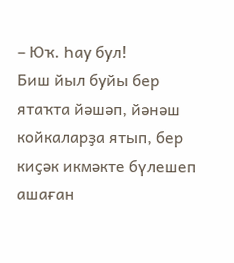– Юҡ. Һау бул!
Биш йыл буйы бер ятаҡта йәшәп, йәнәш койкаларҙа ятып, бер киҫәк икмәкте бүлешеп ашаған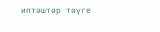иптәштәр тәүге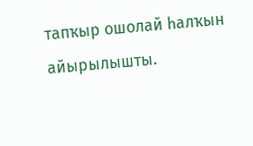тапҡыр ошолай һалҡын айырылышты.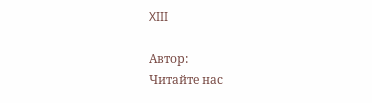XIII

Автор:
Читайте нас